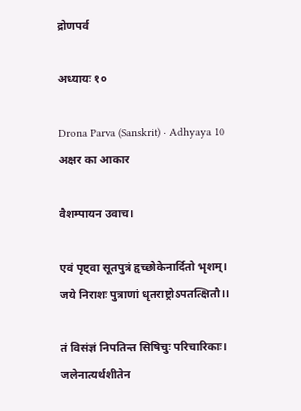द्रोणपर्व

अध्यायः १०

Drona Parva (Sanskrit) · Adhyaya 10
अक्षर का आकार

वैशम्पायन उवाच।

एवं पृष्ट्वा सूतपुत्रं हृच्छोकेनार्दितो भृशम्।
जये निराशः पुत्राणां धृतराष्ट्रोऽपतत्क्षितौ।।

तं विसंज्ञं निपतिन्त सिषिचुः परिचारिकाः।
जलेनात्यर्थशीतेन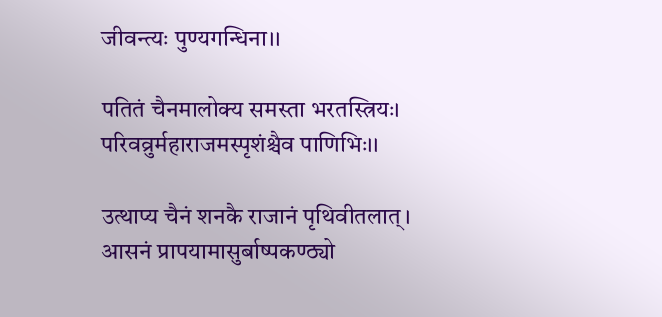जीवन्त्यः पुण्यगन्धिना।।

पतितं चैनमालोक्य समस्ता भरतस्त्रियः।
परिवव्रुर्महाराजमस्पृशंश्चैव पाणिभिः।।

उत्थाप्य चैनं शनकै राजानं पृथिवीतलात्।
आसनं प्रापयामासुर्बाष्पकण्ठ्यो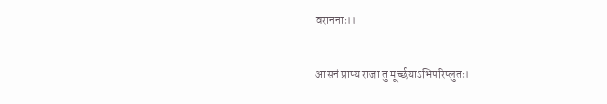वराननाः।।

आसनं प्राप्य राजा तु मूर्च्छयाऽभिपरिप्लुतः।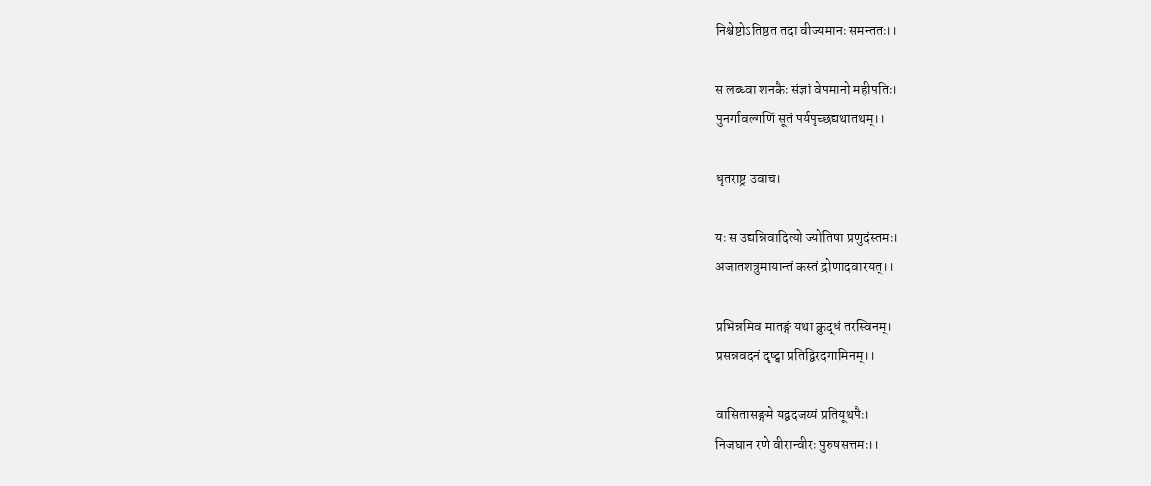निश्चेष्टोऽतिष्ठत तदा वीज्यमानः समन्ततः।।

स लब्ध्वा शनकैः संज्ञां वेपमानो महीपतिः।
पुनर्गावल्गणिं सूतं पर्यपृच्छद्यथातथम्।।

धृतराष्ट्र उवाच।

यः स उद्यन्निवादित्यो ज्योतिषा प्रणुदंस्तमः।
अजातशत्रुमायान्तं कस्तं द्रोणादवारयत्।।

प्रभिन्नमिव मातङ्गं यथा क्रुद्धं तरस्विनम्।
प्रसन्नवदनं दृष्ट्वा प्रतिद्विरदगामिनम्।।

वासितासङ्गमे यद्वदजय्यं प्रतियूथपैः।
निजघान रणे वीरान्वीरः पुरुषसत्तमः।।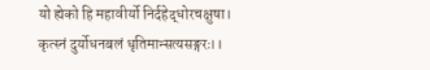यो ह्येको हि महावीर्यो निर्दहेद्धोरचक्षुषा।
कृत्स्नं दुर्योधनबलं धृतिमान्सत्यसङ्गरः।।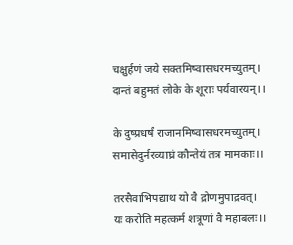चक्षुर्हणं जये सक्तमिष्वासधरमच्युतम्।
दान्तं बहुमतं लोके के शूराः पर्यवारयन्।।

के दुष्प्रधर्षं राजानमिष्वासधरमच्युतम्।
समासेदुर्नरव्याघ्रं कौन्तेयं तत्र मामकाः।।

तरसैवाभिपद्याथ यो वै द्रोणमुपाद्रवत्।
यः करोति महत्कर्म शत्रूणां वै महाबलः।।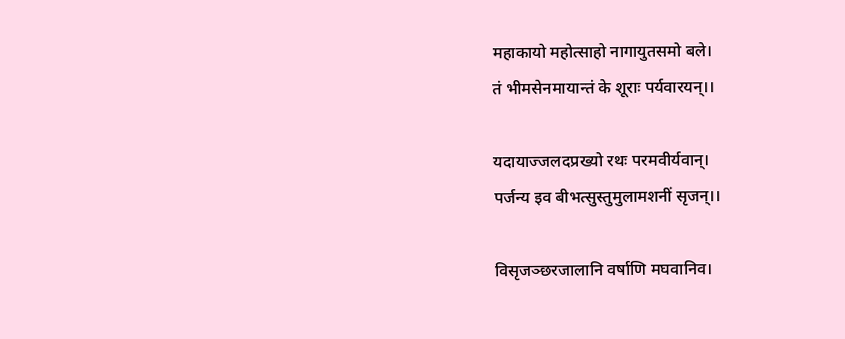महाकायो महोत्साहो नागायुतसमो बले।
तं भीमसेनमायान्तं के शूराः पर्यवारयन्।।

यदायाज्जलदप्रख्यो रथः परमवीर्यवान्।
पर्जन्य इव बीभत्सुस्तुमुलामशनीं सृजन्।।

विसृजञ्छरजालानि वर्षाणि मघवानिव।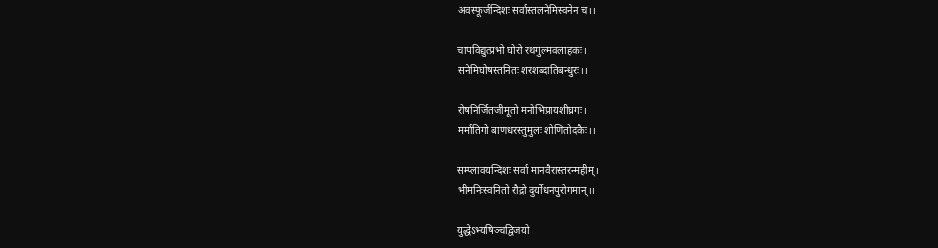अवस्फूर्जन्दिशः सर्वास्तलनेमिस्वनेन च।।

चापविद्युत्प्रभो घोरो रथगुल्मवलाहकः।
सनेमिघोषस्तनितः शरशब्दातिबन्धुरः।।

रोषनिर्जितजीमूतो मनोभिप्रायशीघ्रगः।
मर्मातिगो बाणधरस्तुमुलः शोणितोदकैः।।

सम्प्लावयन्दिशः सर्वा मानवैरास्तरन्महीम्।
भीमनिःस्वनितो रौद्रो दुर्योधनपुरोगमान्।।

युद्धेऽभ्यषिञ्चद्विजयो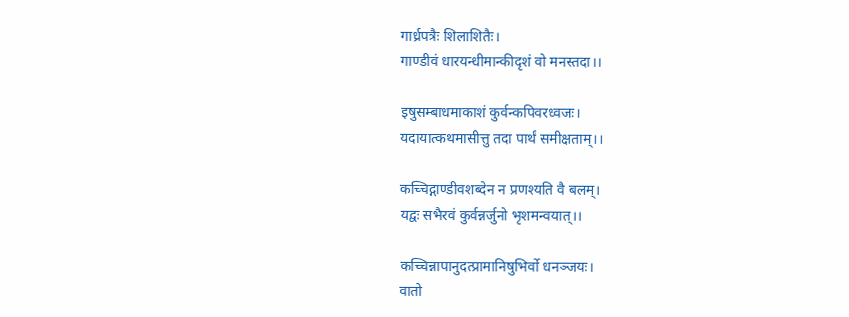गार्ध्रपत्रैः शिलाशितैः।
गाण्डीवं धारयन्धीमान्कीदृशं वो मनस्तदा।।

इषुसम्बाधमाकाशं कुर्वन्कपिवरध्वजः।
यदायात्कथमासीत्तु तदा पार्थं समीक्षताम्।।

कच्चिद्गाण्डीवशब्देन न प्रणश्यति वै बलम्।
यद्वः सभैरवं कुर्वन्नर्जुनो भृशमन्वयात्।।

कच्चिन्नापानुदत्प्रामानिषुभिर्वो धनञ्जयः।
वातो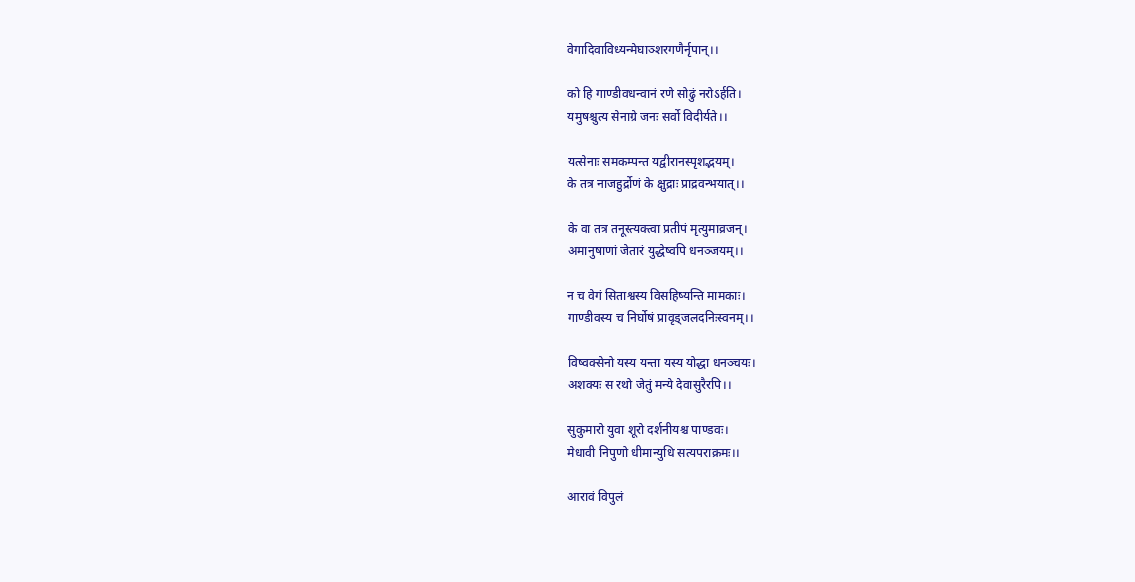वेगादिवाविध्यन्मेघाञ्शरगणैर्नृपान्।।

को हि गाण्डीवधन्वानं रणे सोढुं नरोऽर्हति।
यमुषश्चुत्य सेनाग्रे जनः सर्वो विदीर्यते।।

यत्सेनाः समकम्पन्त यद्वीरानस्पृशद्भयम्।
के तत्र नाजहुर्द्रोणं के क्षुद्राः प्राद्रवन्भयात्।।

के वा तत्र तनूस्त्यक्त्वा प्रतीपं मृत्युमाव्रजन्।
अमानुषाणां जेतारं युद्धेष्वपि धनञ्जयम्।।

न च वेगं सिताश्वस्य विसहिष्यन्ति मामकाः।
गाण्डीवस्य च निर्घोषं प्रावृड्‌जलदनिःस्वनम्।।

विष्वक्सेनो यस्य यन्ता यस्य योद्धा धनञ्चयः।
अशक्यः स रथो जेतुं मन्ये देवासुरैरपि।।

सुकुमारो युवा शूरो दर्शनीयश्च पाण्डवः।
मेधावी निपुणो धीमान्युधि सत्यपराक्रमः।।

आरावं विपुलं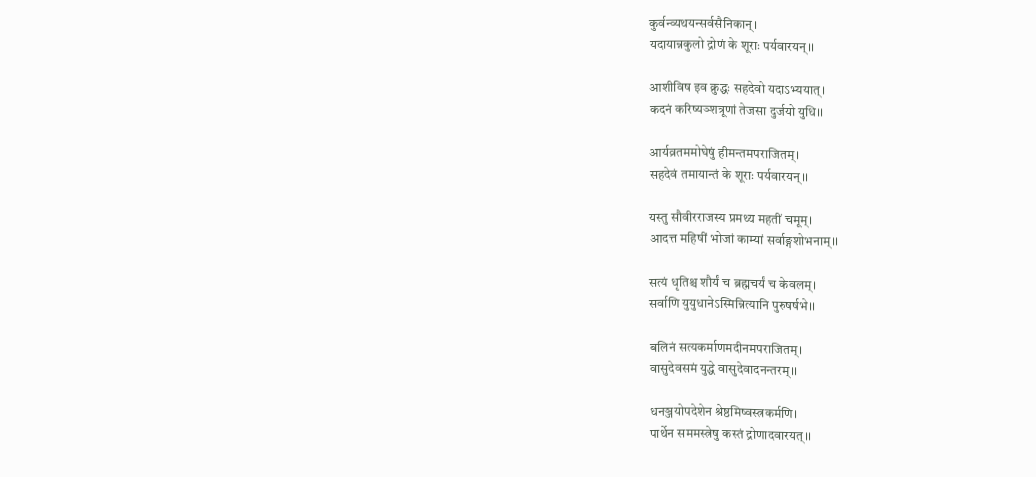कुर्वन्व्यथयन्सर्वसैनिकान्।
यदायान्नकुलो द्रोणं के शूराः पर्यवारयन्।।

आशीविष इव क्रुद्धः सहदेवो यदाऽभ्ययात्।
कदनं करिष्यञ्शत्रूणां तेजसा दुर्जयो युधि।।

आर्यव्रतममोघेषुं हीमन्तमपराजितम्।
सहदेवं तमायान्तं के शूराः पर्यवारयन्।।

यस्तु सौवीरराजस्य प्रमथ्य महतीं चमूम्।
आदत्त महिषीं भोजां काम्यां सर्वाङ्गशोभनाम्।।

सत्यं धृतिश्च शौर्यं च ब्रह्मचर्यं च केवलम्।
सर्वाणि युयुधानेऽस्मिन्नित्यानि पुरुषर्षभे।।

बलिनं सत्यकर्माणमदीनमपराजितम्।
वासुदेवसमं युद्धे वासुदेवादनन्तरम्।।

धनञ्जयोपदेशेन श्रेष्ठमिष्वस्त्रकर्मणि।
पार्थेन सममस्त्रेषु कस्तं द्रोणादवारयत्।।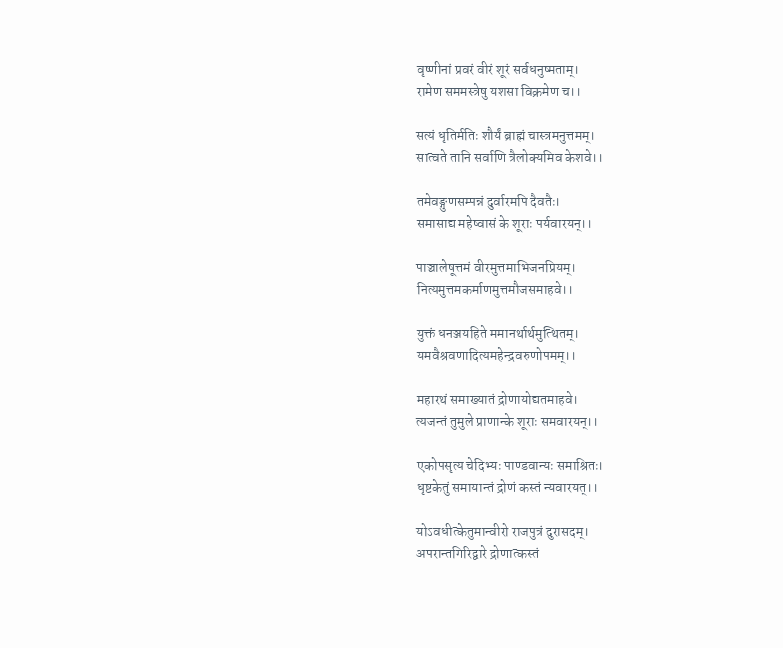वृष्णीनां प्रवरं वीरं शूरं सर्वधनुष्मताम्।
रामेण सममस्त्रेषु यशसा विक्रमेण च।।

सत्यं धृतिर्मतिः शौर्यं ब्राह्मं चास्त्रमनुत्तमम्।
सात्वते तानि सर्वाणि त्रैलोक्यमिव केशवे।।

तमेवङ्गुणसम्पन्नं दुर्वारमपि दैवतैः।
समासाद्य महेष्वासं के शूराः पर्यवारयन्।।

पाञ्चालेषूत्तमं वीरमुत्तमाभिजनप्रियम्।
नित्यमुत्तमकर्माणमुत्तमौजसमाहवे।।

युक्तं धनञ्जयहिते ममानर्थार्थमुत्थितम्।
यमवैश्रवणादित्यमहेन्द्रवरुणोपमम्।।

महारथं समाख्यातं द्रोणायोद्यतमाहवे।
त्यजन्तं तुमुले प्राणान्के शूराः समवारयन्।।

एकोपसृत्य चेदिभ्यः पाण्डवान्यः समाश्रितः।
धृष्टकेतुं समायान्तं द्रोणं कस्तं न्यवारयत्।।

योऽवधीत्केतुमान्वीरो राजपुत्रं दुरासदम्।
अपरान्तगिरिद्वारे द्रोणात्कस्तं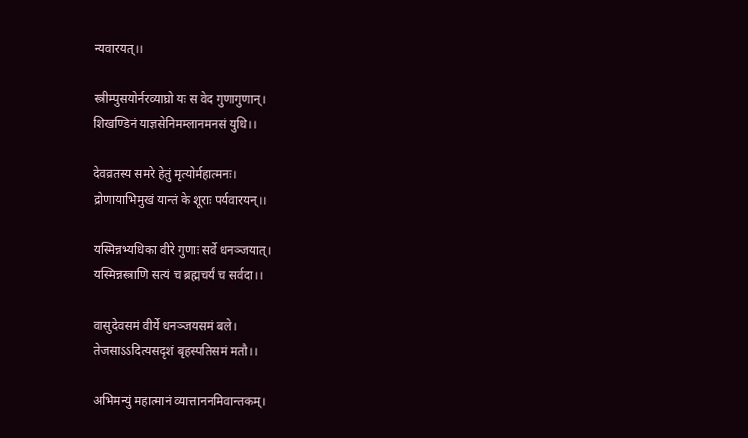न्यवारयत्।।

स्त्रीम्पुसयोर्नरव्याघ्रो यः स वेद गुणागुणान्।
शिखण्डिनं याज्ञसेनिमम्लानमनसं युधि।।

देवव्रतस्य समरे हेतुं मृत्योर्महात्मनः।
द्रोणायाभिमुखं यान्तं के शूराः पर्यवारयन्।।

यस्मिन्नभ्यधिका वीरे गुणाः सर्वे धनञ्जयात्।
यस्मिन्नस्त्राणि सत्यं च ब्रह्मचर्यं च सर्वदा।।

वासुदेवसमं वीर्ये धनञ्जयसमं बले।
तेजसाऽऽदित्यसदृशं बृहस्पतिसमं मतौ।।

अभिमन्युं महात्मानं व्यात्ताननमिवान्तकम्।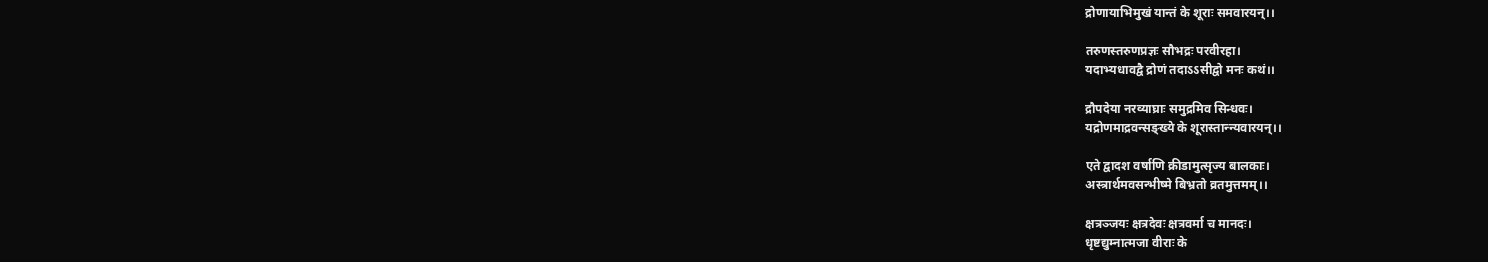द्रोणायाभिमुखं यान्तं के शूराः समवारयन्।।

तरुणस्तरुणप्रज्ञः सौभद्रः परवीरहा।
यदाभ्यधावद्वै द्रोणं तदाऽऽसीद्वो मनः कथं।।

द्रौपदेया नरव्याघ्राः समुद्रमिव सिन्धवः।
यद्रोणमाद्रवन्सङ्ख्ये के शूरास्तान्न्यवारयन्।।

एते द्वादश वर्षाणि क्रीडामुत्सृज्य बालकाः।
अस्त्रार्थमवसन्भीष्मे बिभ्रतो व्रतमुत्तमम्।।

क्षत्रञ्जयः क्षत्रदेवः क्षत्रवर्मा च मानदः।
धृष्टद्युम्नात्मजा वीराः के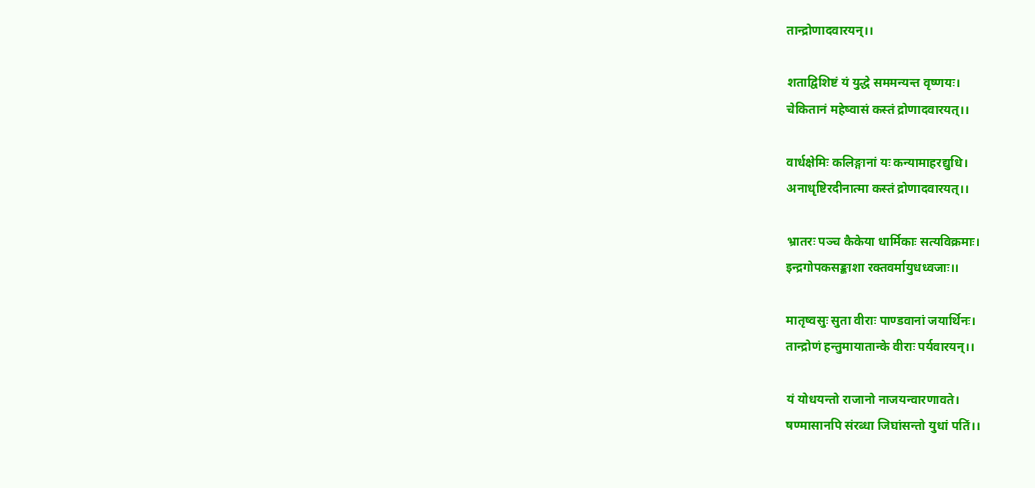तान्द्रोणादवारयन्।।

शताद्विशिष्टं यं युद्धे सममन्यन्त वृष्णयः।
चेकितानं महेष्वासं कस्तं द्रोणादवारयत्।।

वार्धक्षेमिः कलिङ्गानां यः कन्यामाहरद्युधि।
अनाधृष्टिरदीनात्मा कस्तं द्रोणादवारयत्।।

भ्रातरः पञ्च कैकेया धार्मिकाः सत्यविक्रमाः।
इन्द्रगोपकसङ्काशा रक्तवर्मायुधध्वजाः।।

मातृष्वसुः सुता वीराः पाण्डवानां जयार्थिनः।
तान्द्रोणं हन्तुमायातान्के वीराः पर्यवारयन्।।

यं योधयन्तो राजानो नाजयन्वारणावते।
षण्मासानपि संरब्धा जिघांसन्तो युधां पतिं।।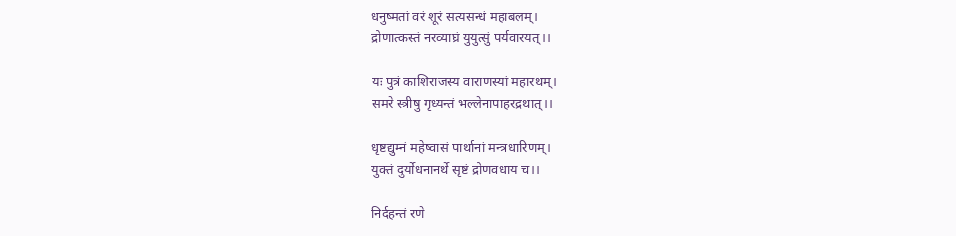धनुष्मतां वरं शूरं सत्यसन्धं महाबलम्।
द्रोणात्कस्तं नरव्याघ्रं युयुत्सुं पर्यवारयत्।।

यः पुत्रं काशिराजस्य वाराणस्यां महारथम्।
समरे स्त्रीषु गृध्यन्तं भल्लेनापाहरद्रथात्।।

धृष्टद्युम्नं महेष्वासं पार्थानां मन्त्रधारिणम्।
युक्तं दुर्योधनानर्थे सृष्टं द्रोणवधाय च।।

निर्दहन्तं रणे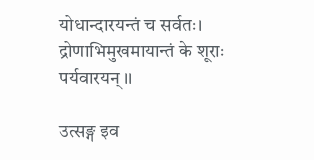योधान्दारयन्तं च सर्वतः।
द्रोणाभिमुखमायान्तं के शूराः पर्यवारयन्।।

उत्सङ्ग इव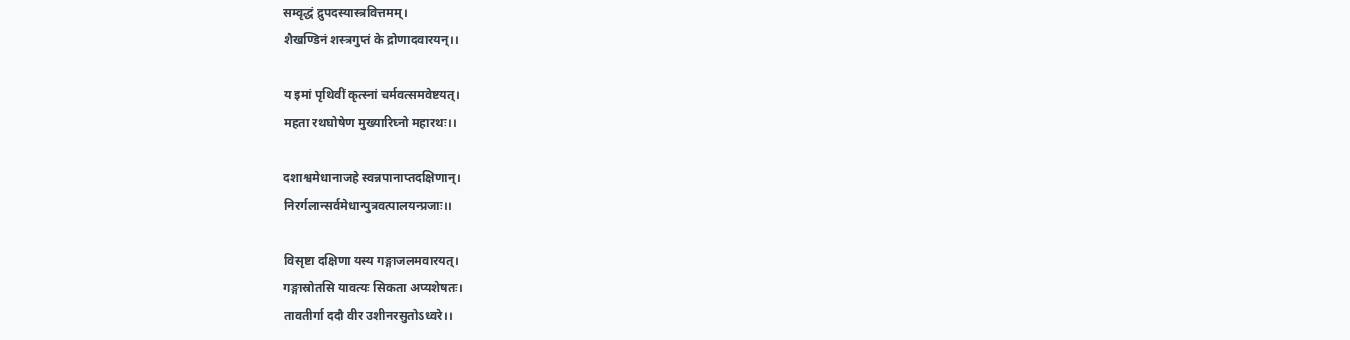सम्वृद्धं द्रुपदस्यास्त्रवित्तमम्।
शैखण्डिनं शस्त्रगुप्तं के द्रोणादवारयन्।।

य इमां पृथिवीं कृत्स्नां चर्मवत्समवेष्टयत्।
महता रथघोषेण मुख्यारिघ्नो महारथः।।

दशाश्वमेधानाजहे स्वन्नपानाप्तदक्षिणान्।
निरर्गलान्सर्वमेधान्पुत्रवत्पालयन्प्रजाः।।

विसृष्टा दक्षिणा यस्य गङ्गाजलमवारयत्।
गङ्गास्रोतसि यावत्यः सिकता अप्यशेषतः।
तावतीर्गा ददौ वीर उशीनरसुतोऽध्वरे।।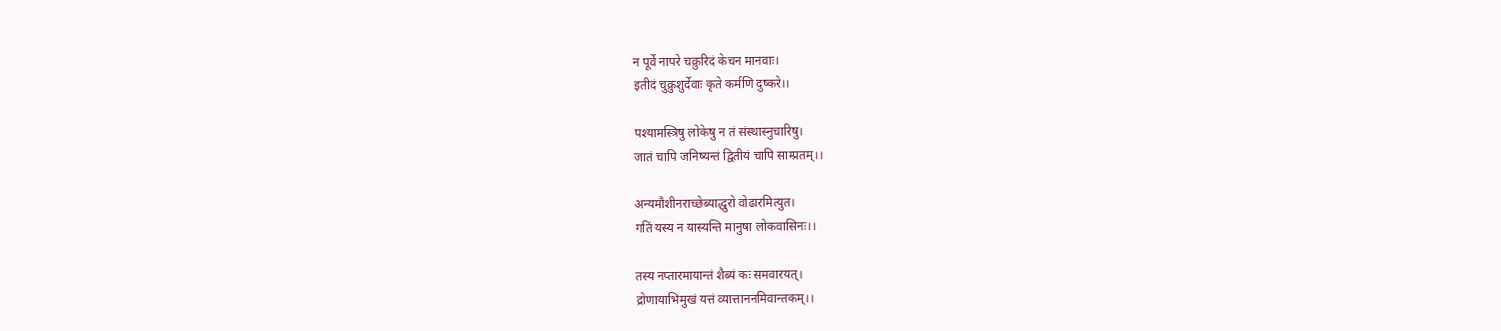न पूर्वे नापरे चक्रुरिदं केचन मानवाः।
इतीदं चुक्रुशुर्देवाः कृते कर्मणि दुष्करे।।

पश्यामस्त्रिषु लोकेषु न तं संस्थास्नुचारिषु।
जातं चापि जनिष्यन्तं द्वितीयं चापि साम्प्रतम्।।

अन्यमौशीनराच्छेब्याद्धुरो वोढारमित्युत।
गतिं यस्य न यास्यन्ति मानुषा लोकवासिनः।।

तस्य नप्तारमायान्तं शैब्यं कः समवारयत्।
द्रोणायाभिमुखं यत्तं व्यात्ताननमिवान्तकम्।।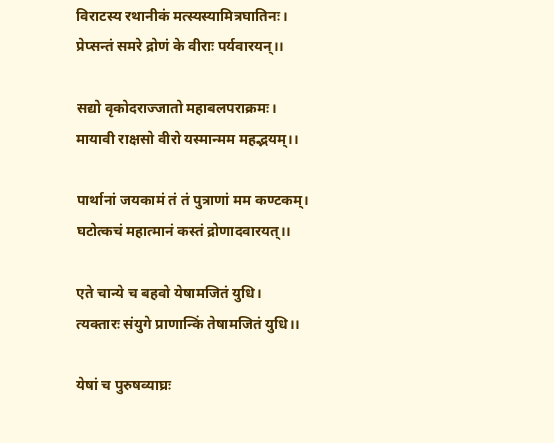विराटस्य रथानीकं मत्स्यस्यामित्रघातिनः।
प्रेप्सन्तं समरे द्रोणं के वीराः पर्यवारयन्।।

सद्यो वृकोदराज्जातो महाबलपराक्रमः।
मायावी राक्षसो वीरो यस्मान्मम महद्भयम्।।

पार्थानां जयकामं तं तं पुत्राणां मम कण्टकम्।
घटोत्कचं महात्मानं कस्तं द्रोणादवारयत्।।

एते चान्ये च बहवो येषामजितं युधि।
त्यक्तारः संयुगे प्राणान्किं तेषामजितं युधि।।

येषां च पुरुषव्याघ्रः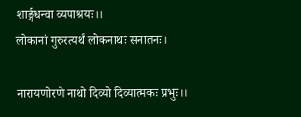शार्ङ्गधन्वा व्यपाश्रयः।।
लोकानां गुरुरत्यर्थं लोकनाथः सनातनः।

नारायणोरणे नाथो दिव्यो दिव्यात्मकः प्रभुः।।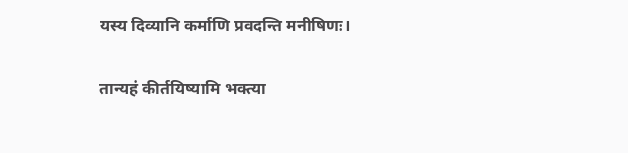यस्य दिव्यानि कर्माणि प्रवदन्ति मनीषिणः।

तान्यहं कीर्तयिष्यामि भक्त्या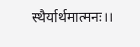स्थैर्यार्थमात्मनः।।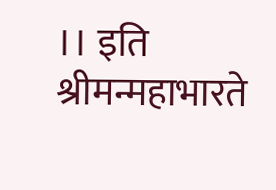।। इति श्रीमन्महाभारते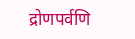द्रोणपर्वणि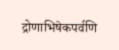द्रोणाभिषेकपर्वणि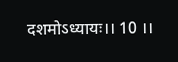दशमोऽध्यायः।। 10 ।।